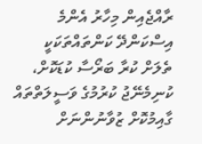ރާއްޖެއިން މިހާރު އެންމެ އިސްކަންދޭ ކަންތައްތަކަކީ ތެލަށް ކުރާ ބަރޯސާ ކުޑަކޮށް، ކުނިމެނޭޖު ކުރުމުގެ ވަސީލަތްތައް ގާއިމުކޮށް ޒުވާނުންނަށް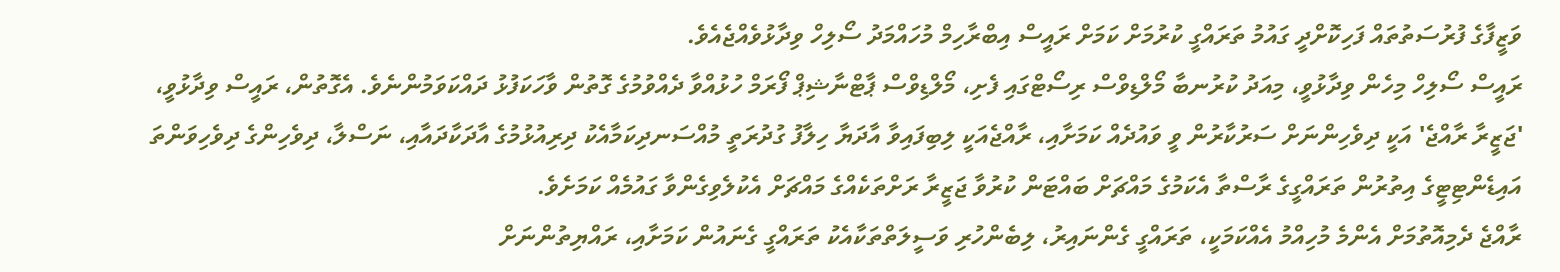ވަޒީފާގެ ފުރުސަތުތައް ފަހިކޮށްދީ ގައުމު ތަރައްގީ ކުރުމަށް ކަމަށް ރައީސް އިބްރާހިމް މުހައްމަދު ސޯލިހް ވިދާޅުވެއްޖެއެވެ.
ރައީސް ސޯލިހް މިހެން ވިދާޅުވީ، މިއަދު ކުރުނބާ މޯލްޑިވްސް ރިސޯޓްގައި ފެށި، މޯލްޑިވްސް ޕާޓްނާޝިޕް ފޯރަމް ހުޅުއްވާ ދެއްވުމުގެ ގޮތުން ވާހަކަފުޅު ދައްކަވަމުންނެވެ. އެގޮތުން، ރައީސް ވިދާޅުވީ، 'ޖަޒީރާ ރާއްޖެ' އަކީ ދިވެހިންނަށް ސަރުކާރުން ވީ ވައުދެއް ކަމަށާއި، ރާއްޖެއަކީ ލިބިފައިވާ އާދަޔާ ހިލާފު ގުދުރަތީ މުއްސަނދިކަމާއެކު ދިރިއުޅުމުގެ އާދަކާދައާއި، ނަސްލާ، ދިވެހިންގެ ދިވެހިވަންތަ އައިޑެންޓިޓީގެ އިތުރުން ތަރައްގީގެ ރާސްތާ އެކަމުގެ މައްޗަށް ބައްޓަން ކުރުވާ ޖަޒީރާ ރަށްތަކެއްގެ މައްޗަށް އެކުލެވިގެންވާ ގައުމެއް ކަމަށެވެ.
ރާއްޖެ ދެމިއޮތުމަށް އެންމެ މުހިއްމު އެއްކަމަކީ، ތަރައްގީ ގެންނައިރު، ލިބެންހުރި ވަސީލަތްތަކާއެކު ތަރައްގީ ގެނައުން ކަމަށާއި، ރައްޔިތުންނަށް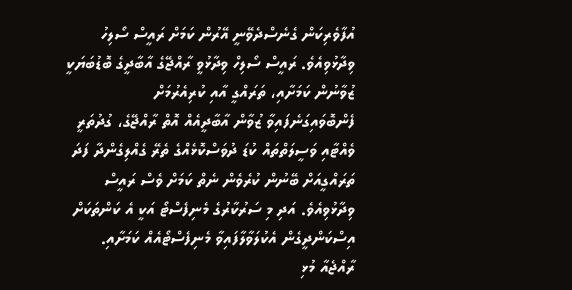އުފާވެރިކަން ގެނެސްދެވޭނީ އޭރުން ކަމަށް ރައީސް ސޯލިހު ވިދާޅުވިއެވެ. ރައީސް ސޯލިހް ވިދާޅުވީ ރާއްޖޭގެ އާބާދީގެ ބޮޑުބަޔަކީ ޒުވާނުން ކަމަށާއި، ތަރައްގީ އާއި ކުރިއެރުމަށް ފެންބޮވައިގަނެފައިވާ ޒުވާން އާބާދީއެއް އޮތް ރާއްޖޭގެ، ގުދުތަރީ ވެއްޓާއި ވަސީލަތްތައް ކުޑަ ދުވަސްކޮޅެއްގެ ތެރޭ ގެއްލިގެންދާ ފަދަ ތަރައްގީއަށް ބޭނުން ކުރެވެން ނެތް ކަމަށް ވެސް ރައީސް ވިދާޅުވިއެވެ. އަދި މި ސަރުކާރުގެ މެނިފެސްޓޯ އަކީ އެ ކަންތަކަށް އިސްކަންދީގެން އެކުލަވާލާފައިވާ މެނިފެސްޓޯއެއް ކަމަށާއި. ރާއްޖެއާ މުޅި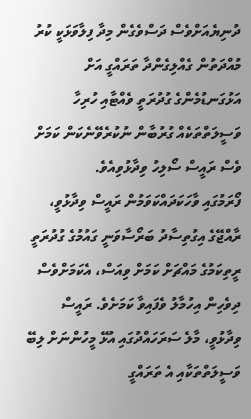ދުނިޔެއަށްވެސް ދަސްވެގެން މިދާ ފިލާވަޅަކީ ކުރު މުއްދަތުން ގެއްލިގެންދާ ތަރައްގީ އަށް އަޅުގަނޑުމެންގެ ގުދުރަތީ ވެއްޓާއި ހުރިހާ ވަސީލަތްތަކެއް ގުރުބާން ނުކުރެވޭނެކަން ކަމަށް ވެސް ރައީސް ސޯލިހު ވިދާޅުވިއެވެ.
ފޯރަމުގައި ވާހަކަދައްކަވަމުން ރައީސް ވިދާޅުވީ، ރާއްޖޭގެ އިގުތިސާދު ބަރޯސާވަނީ ގައުމުގެ ގުދުރަތީ ރީތިކަމުގެ މައްޗަށް ކަމަށް ވިއަސް، އެކަމަށްވެސް ދިވެހިން އިހުމާލު ވެފައިވާ ކަމަށެވެ. ރައީސް ވިދާޅުވީ، މާލެ ސަރަހައްދުގައި އުޅޭ މީހުންނަށް ލިބޭ ވަސީލަތްތަކާއި އެ ތަރައްގީ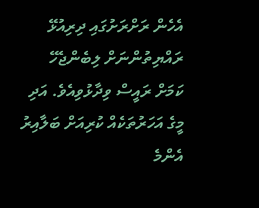އެހެން ރަށްރަށުގައި ދިރިއުޅޭ ރައްޔިތުންނަށް ލިބެންޖެހޭ ކަމަށް ރައީސް ވިދާޅުވިއެވެ. އަދި މީގެ އަހަރުތަކެއް ކުރިއަށް ބަލާއިރު އެންމެ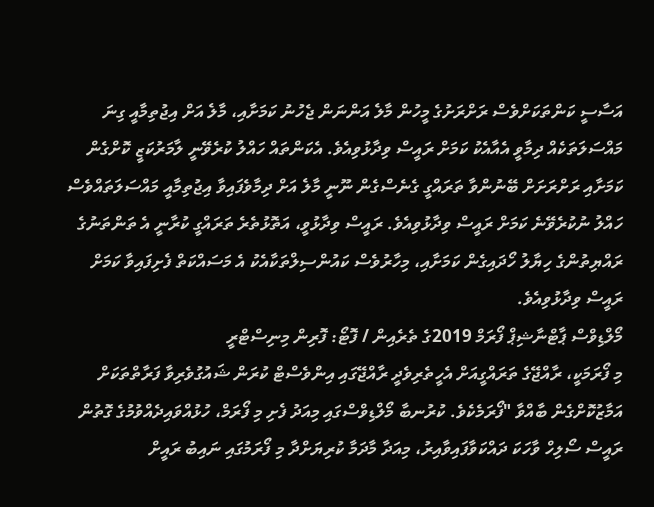އަސާސީ ކަންތަކަށްވެސް ރަށްރަށުގެ މީހުން މާލެ އަންނަން ޖެހުނު ކަމަށާއި، މާލެ އަށް އިޖުތިމާއީ ގިނަ މައްސަލަތަކެއް ދިމާވީ އެއާއެކު ކަމަށް ރައީސް ވިދާޅުވިއެވެ. އެކަންތައް ހައްލު ކުރެވޭނީ ލާމަރުކަޒީ ކޮށްގެން ކަމަށާއި ރަށްރަށަށް ބޭނުންވާ ތަރައްގީ ގެނެސްގެން ނޫނީ މާލެ އަށް ދިމާވެފައިވާ އިޖުތިމާއީ މައްސަލަތައްވެސް ހައްލު ނުކުރެވޭނެ ކަމަށް ރައީސް ވިދާޅުވިއެވެ. ރައީސް ވިދާޅުވީ، އަތޮޅުތެރެ ތަރައްގީ ކުރާނީ އެ ތަންތަނުގެ ރައްޔިތުންގެ ހިޔާލު ހޯދައިގެން ކަމަށާއި، މިހާރުވެސް ކައުންސިލްތަކާއެކު އެ މަސައްކަތް ފެށިފައިވާ ކަމަށް ރައީސް ވިދާޅުވިއެވެ.
މޯލްޑިވްސް ޕާޓްނާޝިޕް ފޯރަމް 2019ގެ ތެރެއިން / ފޮޓޯ: ފޮރިން މިނިސްޓްރީ
މި ފޯރަމަކީ، ރާއްޖޭގެ ތަރައްގީއަށް އެހީތެރިވެދީ ރާއްޖޭގައި އިންވެސްޓް ކުރަން ޝައުގުވެރިވާ ފަރާތްތަކަށް އަމާޒުކޮށްގެން ބާއްވާ "ފޯރަމެކެވެ. ކުރުނބާ މޯލްޑިވްސްގައި މިއަދު ފެށި މި ފޯރަމް، ހުޅުއްވައިދެއްވުމުގެ ގޮތުން ރައީސް ސޯލިހް ވާހަކަ ދައްކަވާފައިވާއިރު، މިއަދާ މާދަމާ ކުރިޔަށްދާ މި ފޯރަމުގައި ނައިބު ރައީށް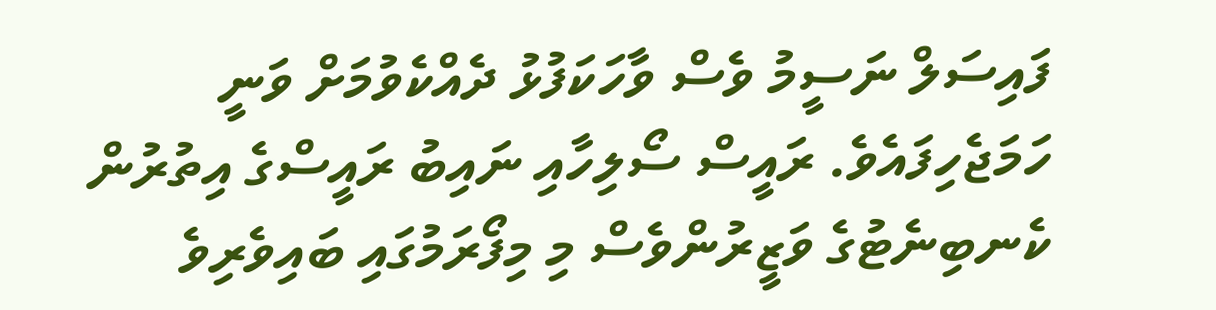ފައިސަލް ނަސީމު ވެސް ވާހަކަފުޅު ދެއްކެވުމަށް ވަނީ ހަމަޖެހިފައެވެ. ރައީސް ސޯލިހާއި ނައިބު ރައީސްގެ އިތުރުން ކެނބިނެޓުގެ ވަޒީރުންވެސް މި މިފޯރަމުގައި ބައިވެރިވެ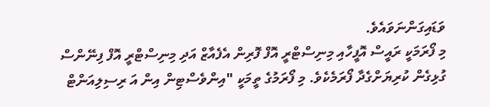ވަޑައިގަންނަވައެވެ.
މި ފޯރަމަކީ ރައީސް އޮފީހާއި މިނިސްޓްރީ އޮފް ފޮރިން އެފެއާޒް އަދި މިނިސްޓްރީ އޮފް ފިނޭންސް ގުޅިގެން ކުރިޔަށްގެދާ ފޯރަމެކެވެ. މި ފޯރަމުގެ ތީމަކީ "އިންވެސްޓިން އިން އަ ރިސިލިއަންޓް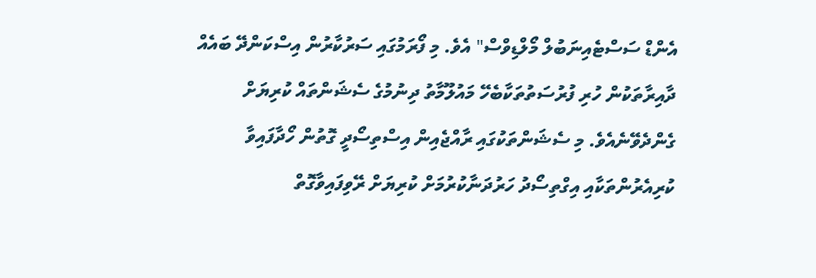އެންޑް ސަސްޓެއިނަބުލް މޯލްޑިވްސް" އެވެ. މި ފޯރަމުގައި ސަރުކާރުން އިސްކަންދޭ ބައެއް ދާއިރާތަކުން ހުރި ފުރުސަތުތަކާބެހޭ މައުލޫމާތު ދިނުމުގެ ސެޝަންތައް ކުރިޔަށް ގެންދެވޭނެއެވެ. މި ސެޝަންތަކުގައި ރާއްޖެއިން އިސްތިސޯދީ ގޮތުން ހޯދާފައިވާ ކުރިއެރުންތަކާއި އިގްތިސޯދު ހަރުދަނާކުރުމަށް ކުރިޔަށް ރޭވިފައިވާގޮތް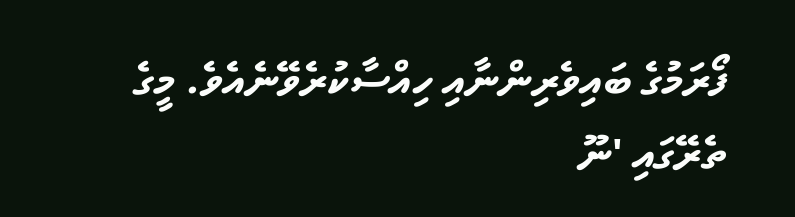ފޯރަމުގެ ބައިވެރިންނާއި ހިއްސާކުރެވޭނެއެވެ. މީގެ ތެރޭގައި 'ނޫ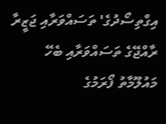އިގްތިސޯދުގެ' ތަސައްވަރާއި ޖަޒީރާ ރާއްޖޭގެ ތަސައްވަރާއި ބެހޭ މައުލޫމާތު ފޯރަމުގެ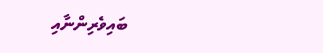ބައިވެރިންނާއި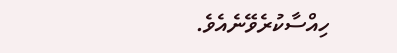ހިއްސާކުރެވޭނެއެވެ.